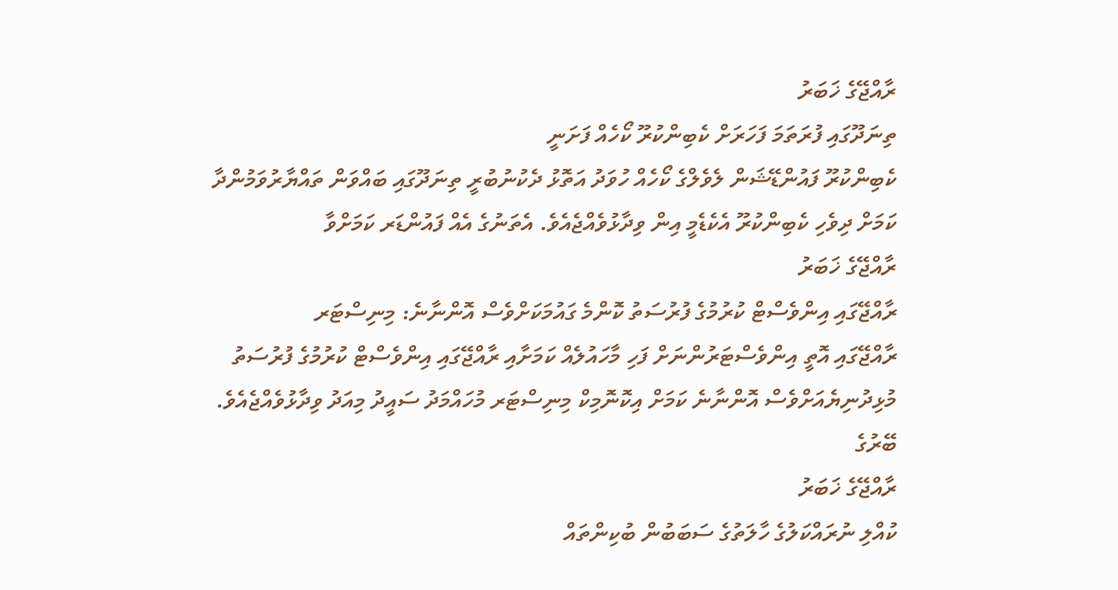ރާއްޖޭގެ ޚަބަރު
ތިނަދޫގައި ފުރަތަމަ ފަހަރަށް ކެބިންކުރޫ ކޯހެއް ފަށަނީ
ކެބިންކުރޫ ފައުންޑޭޝަން ލެވެލްގެ ކޯހެއް ހުވަދު އަތޮޅު ދެކުނުބުރީ ތިނަދޫގައި ބައްވަން ތައްޔާރުވަމުންދާ ކަމަށް ދިވެހި ކެބިންކުރޫ އެކެޑެމީ އިން ވިދާޅުވެއްޖެއެވެ. އެތަނުގެ އެއް ފައުންޑަރ ކަމަށްވާ
ރާއްޖޭގެ ޚަބަރު
ރާއްޖޭގައި އިންވެސްޓް ކުރުމުގެ ފުރުސަތު ކޮންމެ ގައުމަކަށްވެސް އޮންނާނެ: މިނިސްޓަރ
ރާއްޖޭގައި އޮތީ އިންވެސްޓަރުންނަށް ފަހި މާހައުލެއް ކަމަށާއި ރާއްޖޭގައި އިންވެސްޓް ކުރުމުގެ ފުރުސަތު މުޅިދުނިޔެއަށްވެސް އޮންނާނެ ކަމަށް އިކޮނޮމިކް މިނިސްޓަރ މުހައްމަދު ސައީދު މިއަދު ވިދާޅުވެއްޖެއެވެ. ބޭރުގެ
ރާއްޖޭގެ ޚަބަރު
ކުއްލި ނުރައްކަލުގެ ހާލަތުގެ ސަބަބުން ބުކިންތައް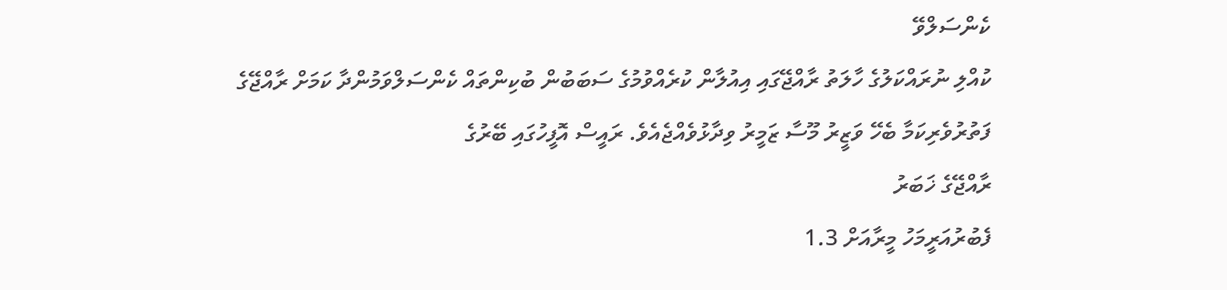ކެންސަލްވޭ
ކުއްލި ނުރައްކަލުގެ ހާލަތު ރާއްޖޭގައި އިއުލާން ކުރެއްވުމުގެ ސަބަބުން ބުކިންތައް ކެންސަލްވަމުންދާ ކަމަށް ރާއްޖޭގެ ފަތުރުވެރިކަމާ ބެހޭ ވަޒީރު މޫސާ ޒަމީރު ވިދާޅުވެއްޖެއެވެ. ރައީސް އޮފީހުގައި ބޭރުގެ
ރާއްޖޭގެ ޚަބަރު
ފެބުރުއަރީމަހު މީރާއަށް 1.3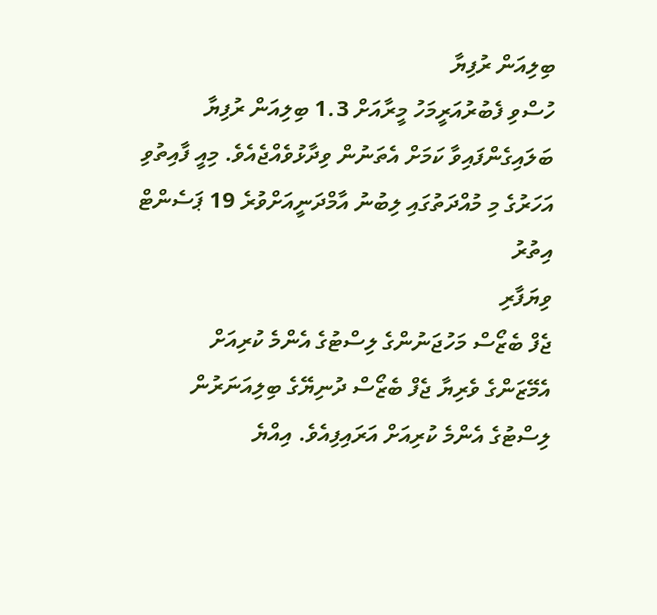ބިލިއަން ރުފިޔާ
ހުސްވި ފެބުރުއަރީމަހު މީރާއަށް 1.3 ބިލިއަން ރުފިޔާ ބަލައިގެންފައިވާ ކަމަށް އެތަނުން ވިދާޅުވެއްޖެއެވެ. މިއީ ފާއިތުވި އަހަރުގެ މި މުއްދަތުގައި ލިބުނު އާމްދަނީއަށްވުރެ 19 ޕަސެންޓް އިތުރު
ވިޔަފާރި
ޖެފް ބެޒޯސް މަހުޖަނުންގެ ލިސްޓުގެ އެންމެ ކުރިއަށް
އެމޭޒަންގެ ވެރިޔާ ޖެފް ބެޒޯސް ދުނިޔޭގެ ބިލިއަނަރުން ލިސްޓުގެ އެންމެ ކުރިއަށް އަރައިފިއެވެ. އިއްޔެ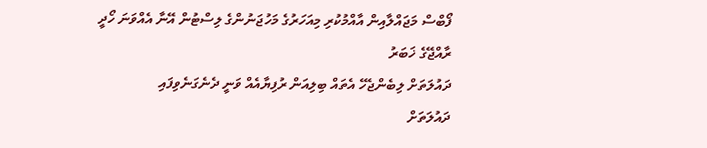ފޯބްސް މަޖައްލާއިން އާއްމުކުރި މިއަހަރުގެ މަހުޖަނުންގެ ލިސްޓުން އޭނާ އެއްވަނަ ހޯދީ
ރާއްޖޭގެ ޚަބަރު
ދައުލަތަށް ލިބެންޖެހޭ އެތައް ބިލިއަން ރުފިޔާއެއް ވަނީ ދެނެގަނެވިފައި
ދައުލަތަށް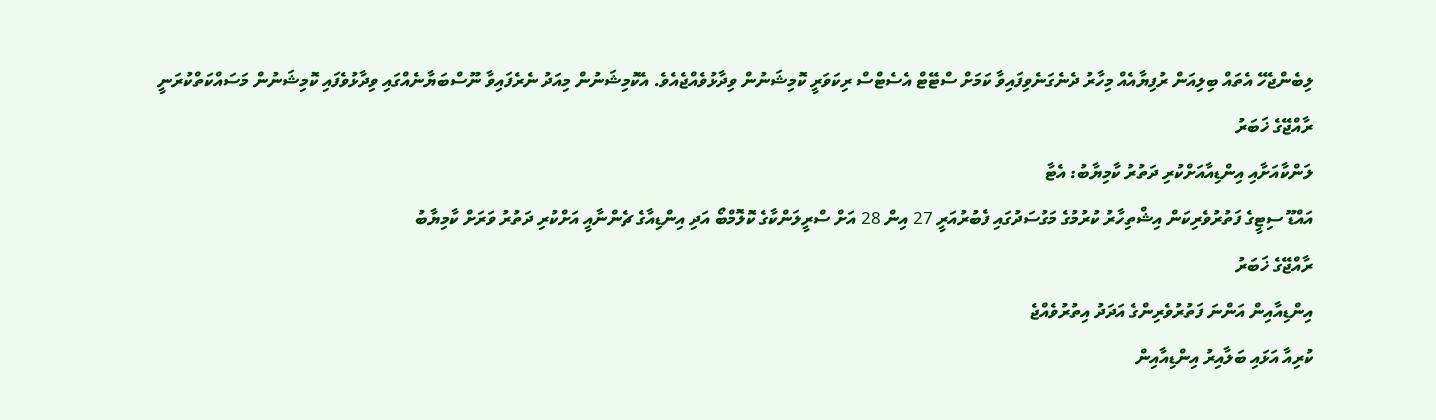ލިބެންޖެހޭ އެތައް ބިލިއަން ރުފިޔާއެއް މިހާރު ދެނެގަނެވިފައިވާ ކަމަށް ސްޓޭޓް އެސެޓްސް ރިކަވަރީ ކޮމިޝަނުން ވިދާޅުވެއްޖެއެވެ. އެކޮމިޝަނުން މިއަދު ނެރެފައިވާ ނޫސްބަޔާނެއްގައި ވިދާޅުވެފައި ކޮމިޝަނުން މަސައްކަތްކުރަނީ
ރާއްޖޭގެ ޚަބަރު
ލަންކާއަށާއި އިންޑިއާއަށްކުރި ދަތުރު ކާމިޔާބު: އެޓާ
އައްޑޫ ސިޓީގެ ފަތުރުވެރިކަން އިޝްތިހާރު ކުރުމުގެ މަގުސަދުގައި ފެބުރުއަރީ 27 އިން 28 އަށް ސްރީލަންކާގެ ކޮލޮމްބޯ އަދި އިންޑިއާގެ ޗެންނާއީ އަށްކުރި ދަތުރު ވަރަށް ކާމިޔާބު
ރާއްޖޭގެ ޚަބަރު
އިންޑިއާއިން އަންނަ ފަތުރުވެރިންގެ އަދަދު އިތުރުވެއްޖެ
ކުރިއާ އަޅައި ބަލާއިރު އިންޑިއާއިން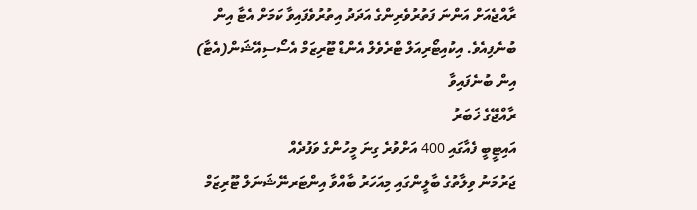ރާއްޖެއަށް އަންނަ ފަތުރުވެރިންގެ އަދަދު އިތުރުވެފައިވާ ކަމަށް އެޓާ އިން ބުނެފިއެވެ. އިކުއިޓޯރިއަލް ޓްރެވެލް އެންޑް ޓޫރިޒަމް އެސޯސިއޭޝަން(އެޓާ) އިން ބުނެފައިވާ
ރާއްޖޭގެ ޚަބަރު
އައިޓީބީ ފެއާގައި 400 އަށްވުރެ ގިނަ މީހުންގެ ވަފުދެއް
ޖަރުމަނު ވިލާތުގެ ބާލީންގައި މިއަހަރު ބާއްވާ އިންޓަރނޭޝަނަލް ޓޫރިޒަމް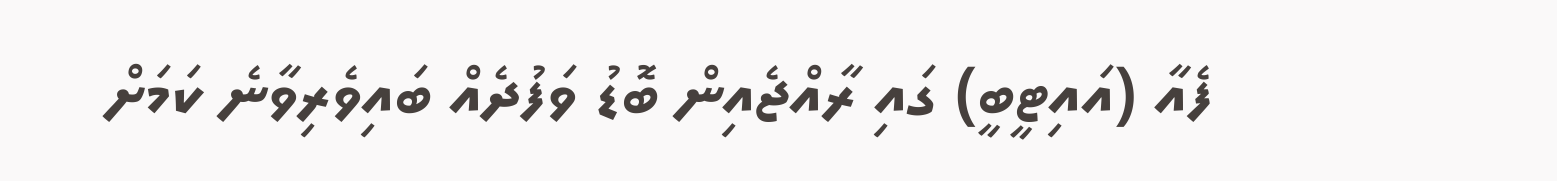ފެއާ (އައިޓީބީ) ގައި ރާއްޖެއިން ބޮޑު ވަފުދެއް ބައިވެރިވާނެ ކަމަށް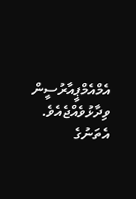އެމްއެމްޕީއާރުސީން ވިދާޅުވެއްޖެއެވެ. އެތަނުގެ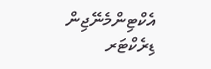އެކްޓިންމެނޭޖިން ޑިރެކްޓަރ